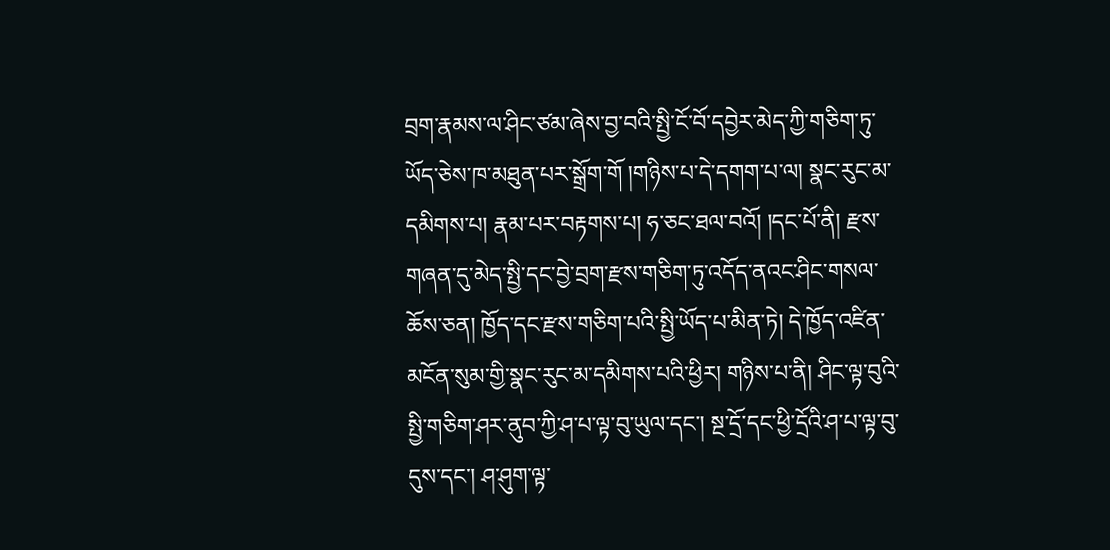བྲག་རྣམས་ལ་ཤིང་ཙམ་ཞེས་བྱ་བའི་སྤྱི་ངོ་བོ་དབྱེར་མེད་ཀྱི་གཅིག་ཏུ་ཡོད་ཅེས་ཁ་མཐུན་པར་སྒྲོག་གོ །གཉིས་པ་དེ་དགག་པ་ལ། སྣང་རུང་མ་དམིགས་པ། རྣམ་པར་བརྟགས་པ། ཧ་ཅང་ཐལ་བའོ། །དང་པོ་ནི། རྫས་གཞན་དུ་མེད་སྤྱི་དང་བྱེ་བྲག་རྫས་གཅིག་ཏུ་འདོད་ནའང་ཤིང་གསལ་ཆོས་ཅན། ཁྱོད་དང་རྫས་གཅིག་པའི་སྤྱི་ཡོད་པ་མིན་ཏེ། དེ་ཁྱོད་འཛིན་མངོན་སུམ་གྱི་སྣང་རུང་མ་དམིགས་པའི་ཕྱིར། གཉིས་པ་ནི། ཤིང་ལྟ་བུའི་སྤྱི་གཅིག་ཤར་ནུབ་ཀྱི་ཤ་པ་ལྟ་བུ་ཡུལ་དང་། སྔ་དྲོ་དང་ཕྱི་དྲོའི་ཤ་པ་ལྟ་བུ་དུས་དང་། ཤ་ཤུག་ལྟ་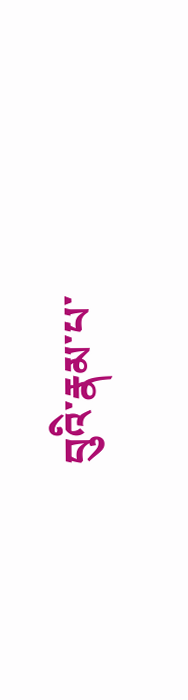བུའི་རྣམ་པ་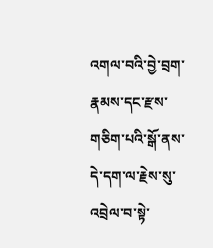འགལ་བའི་བྱེ་བྲག་རྣམས་དང་རྫས་གཅིག་པའི་སྒོ་ནས་དེ་དག་ལ་རྗེས་སུ་འབྲེལ་བ་སྟེ་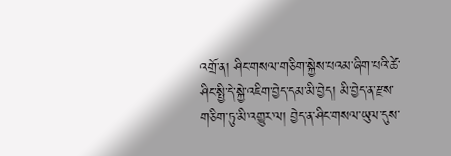འགྲོ་ན། ཤིང་གསལ་གཅིག་སྐྱེས་པའམ་ཞིག་པའི་ཚེ་ཤིང་སྤྱི་དེ་སྐྱེ་འཇིག་བྱེད་དམ་མི་བྱེད། མི་བྱེད་ན་རྫས་གཅིག་ཏུ་མི་འགྱུར་ལ། བྱེད་ན་ཤིང་གསལ་ཡུལ་དུས་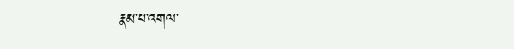རྣམ་པ་འགལ་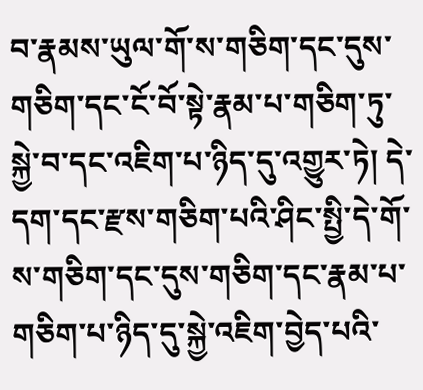བ་རྣམས་ཡུལ་གོ་ས་གཅིག་དང་དུས་གཅིག་དང་ངོ་བོ་སྟེ་རྣམ་པ་གཅིག་ཏུ་སྐྱེ་བ་དང་འཇིག་པ་ཉིད་དུ་འགྱུར་ཏེ། དེ་དག་དང་རྫས་གཅིག་པའི་ཤིང་སྤྱི་དེ་གོ་ས་གཅིག་དང་དུས་གཅིག་དང་རྣམ་པ་གཅིག་པ་ཉིད་དུ་སྐྱེ་འཇིག་བྱེད་པའི་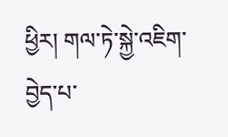ཕྱིར། གལ་ཏེ་སྐྱེ་འཇིག་བྱེད་པ་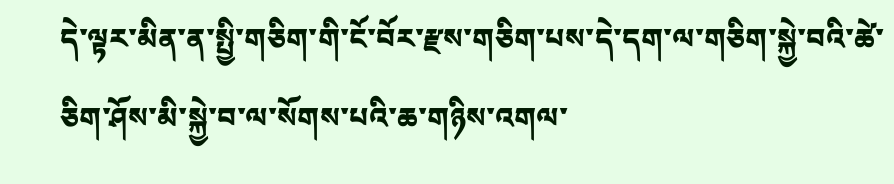དེ་ལྟར་མིན་ན་སྤྱི་གཅིག་གི་ངོ་བོར་རྫས་གཅིག་པས་དེ་དག་ལ་གཅིག་སྐྱེ་བའི་ཚེ་ཅིག་ཤོས་མི་སྐྱེ་བ་ལ་སོགས་པའི་ཆ་གཉིས་འགལ་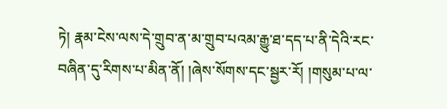ཏེ། རྣམ་ངེས་ལས་དེ་གྲུབ་ན་མ་གྲུབ་པའམ་རྒྱུ་ཐ་དད་པ་ནི་དེའི་རང་བཞིན་དུ་རིགས་པ་མིན་ནོ། །ཞེས་སོགས་དང་སྦྱར་རོ། །གསུམ་པ་ལ་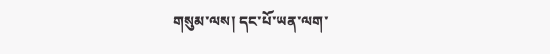གསུམ་ལས། དང་པོ་ཡན་ལག་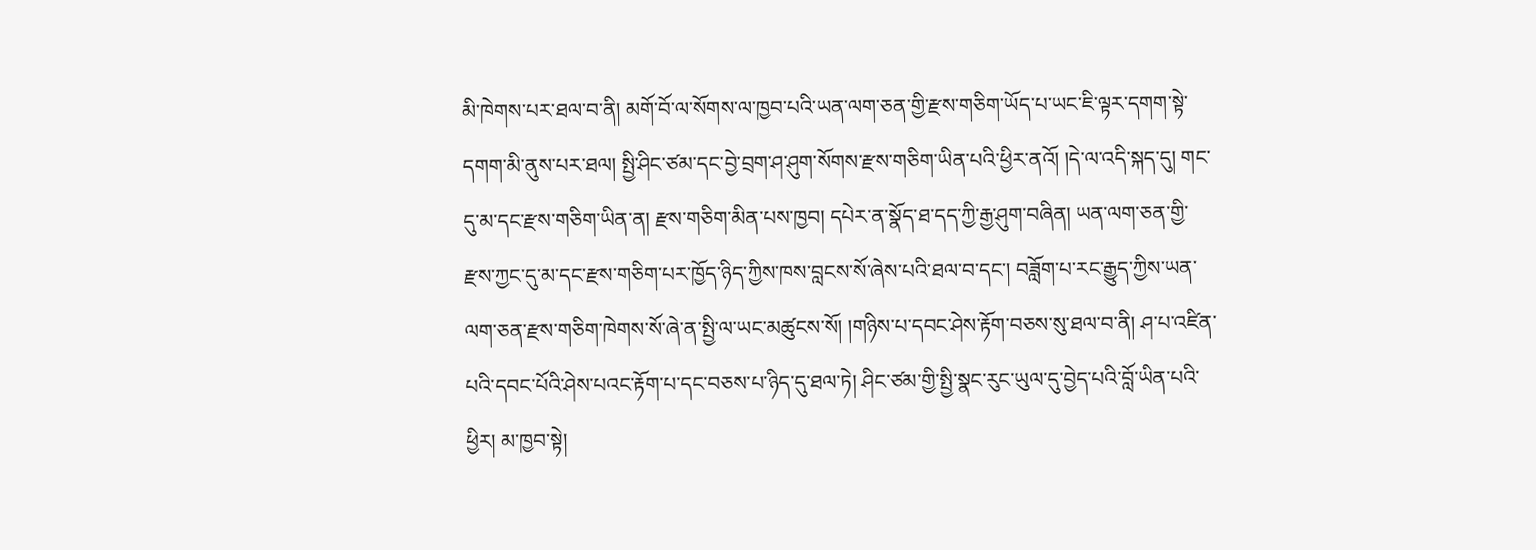མི་ཁེགས་པར་ཐལ་བ་ནི། མགོ་བོ་ལ་སོགས་ལ་ཁྱབ་པའི་ཡན་ལག་ཅན་གྱི་རྫས་གཅིག་ཡོད་པ་ཡང་ཇི་ལྟར་དགག་སྟེ་དགག་མི་ནུས་པར་ཐལ། སྤྱི་ཤིང་ཙམ་དང་བྱེ་བྲག་ཤ་ཤུག་སོགས་རྫས་གཅིག་ཡིན་པའི་ཕྱིར་ནའོ། །དེ་ལ་འདི་སྐད་དུ། གང་དུ་མ་དང་རྫས་གཅིག་ཡིན་ན། རྫས་གཅིག་མིན་པས་ཁྱབ། དཔེར་ན་སྣོད་ཐ་དད་ཀྱི་རྒྱ་ཤུག་བཞིན། ཡན་ལག་ཅན་གྱི་རྫས་ཀྱང་དུ་མ་དང་རྫས་གཅིག་པར་ཁྱོད་ཉིད་ཀྱིས་ཁས་བླངས་སོ་ཞེས་པའི་ཐལ་བ་དང་། བཟློག་པ་རང་རྒྱུད་ཀྱིས་ཡན་ལག་ཅན་རྫས་གཅིག་ཁེགས་སོ་ཞེ་ན་སྤྱི་ལ་ཡང་མཚུངས་སོ། །གཉིས་པ་དབང་ཤེས་རྟོག་བཅས་སུ་ཐལ་བ་ནི། ཤ་པ་འཛིན་པའི་དབང་པོའི་ཤེས་པའང་རྟོག་པ་དང་བཅས་པ་ཉིད་དུ་ཐལ་ཏེ། ཤིང་ཙམ་གྱི་སྤྱི་སྣང་རུང་ཡུལ་དུ་བྱེད་པའི་བློ་ཡིན་པའི་ཕྱིར། མ་ཁྱབ་སྟེ།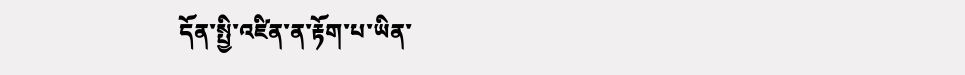དོན་སྤྱི་འཛིན་ན་རྟོག་པ་ཡིན་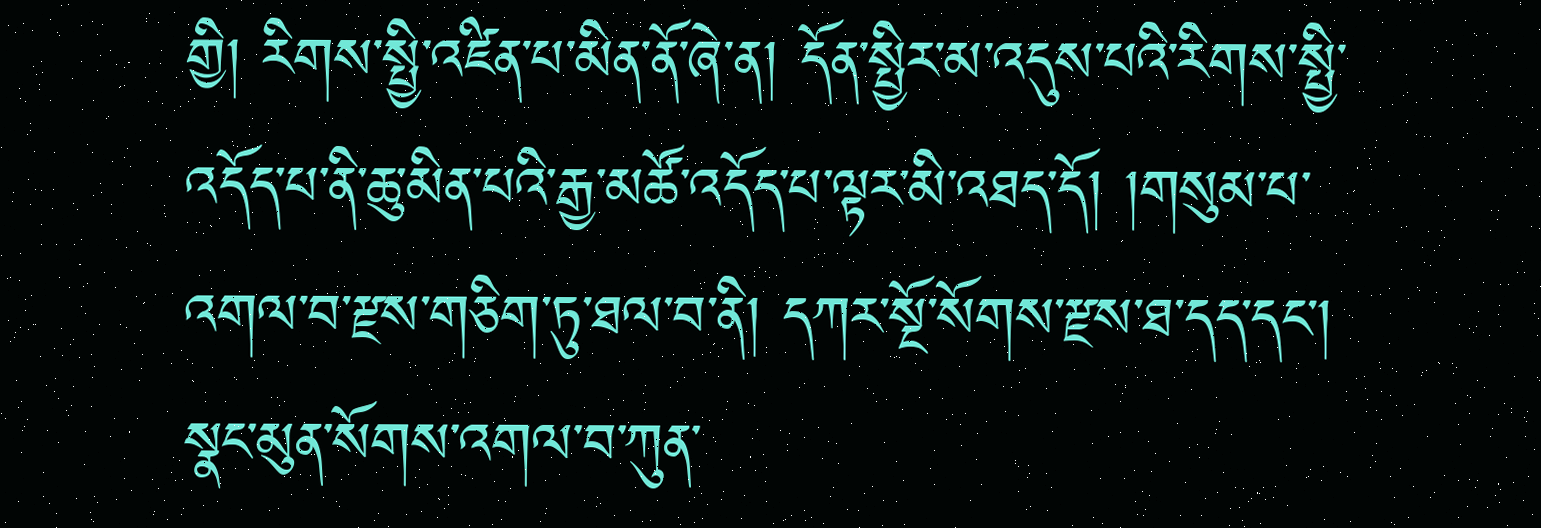གྱི། རིགས་སྤྱི་འཛིན་པ་མིན་ནོ་ཞེ་ན། དོན་སྤྱིར་མ་འདུས་པའི་རིགས་སྤྱི་འདོད་པ་ནི་ཆུ་མིན་པའི་རྒྱ་མཚོ་འདོད་པ་ལྟར་མི་འཐད་དོ། །གསུམ་པ་འགལ་བ་རྫས་གཅིག་ཏུ་ཐལ་བ་ནི། དཀར་སྔོ་སོགས་རྫས་ཐ་དད་དང་། སྣང་མུན་སོགས་འགལ་བ་ཀུན་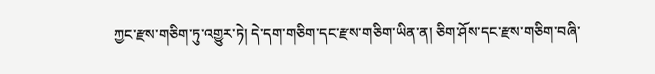ཀྱང་རྫས་གཅིག་ཏུ་འགྱུར་ཏེ། དེ་དག་གཅིག་དང་རྫས་གཅིག་ཡིན་ན། ཅིག་ཤོས་དང་རྫས་གཅིག་བཞི་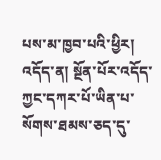པས་མ་ཁྱབ་པའི་ཕྱིར། འདོད་ན། སྔོན་པོར་འདོད་ཀྱང་དཀར་པོ་ཡིན་པ་སོགས་ཐམས་ཅད་དུ་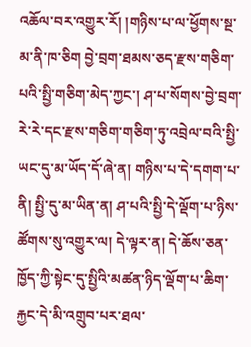འཆོལ་བར་འགྱུར་རོ། །གཉིས་པ་ལ་ཕྱོགས་སྔ་མ་ནི་ཁ་ཅིག བྱེ་བྲག་ཐམས་ཅད་རྫས་གཅིག་པའི་སྤྱི་གཅིག་མེད་ཀྱང་། ཤ་པ་སོགས་བྱེ་བྲག་རེ་རེ་དང་རྫས་གཅིག་གཅིག་ཏུ་འབྲེལ་བའི་སྤྱི་ཡང་དུ་མ་ཡོད་དོ་ཞེ་ན། གཉིས་པ་དེ་དགག་པ་ནི། སྤྱི་དུ་མ་ཡིན་ན། ཤ་པའི་སྤྱི་དེ་ལྡོག་པ་ཉིས་ཚོགས་སུ་འགྱུར་ལ། དེ་ལྟར་ན། དེ་ཆོས་ཅན་ཁྱོད་ཀྱི་སྟེང་དུ་སྤྱིའི་མཚན་ཉིད་ལྡོག་པ་ཆིག་རྐྱང་དེ་མི་འགྲུབ་པར་ཐལ་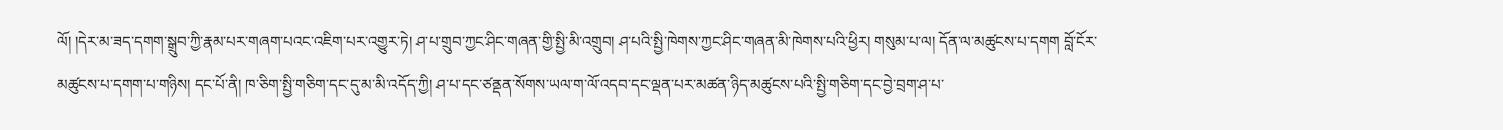ལོ། །དེར་མ་ཟད་དགག་སྒྲུབ་ཀྱི་རྣམ་པར་གཞག་པའང་འཇིག་པར་འགྱུར་ཏེ། ཤ་པ་གྲུབ་ཀྱང་ཤིང་གཞན་གྱི་སྤྱི་མི་འགྲུབ། ཤ་པའི་སྤྱི་ཁེགས་ཀྱང་ཤིང་གཞན་མི་ཁེགས་པའི་ཕྱིར། གསུམ་པ་ལ། དོན་ལ་མཚུངས་པ་དགག བློ་ངོར་མཚུངས་པ་དགག་པ་གཉིས། དང་པོ་ནི། ཁ་ཅིག་སྤྱི་གཅིག་དང་དུ་མ་མི་འདོད་ཀྱི། ཤ་པ་དང་ཙནྡན་སོགས་ཡལ་ག་ལོ་འདབ་དང་ལྡན་པར་མཚན་ཉིད་མཚུངས་པའི་སྤྱི་གཅིག་དང་བྱེ་བྲག་ཤ་པ་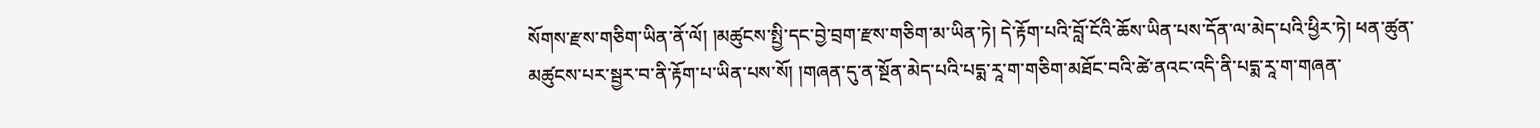སོགས་རྫས་གཅིག་ཡིན་ནོ་ལོ། །མཚུངས་སྤྱི་དང་བྱེ་བྲག་རྫས་གཅིག་མ་ཡིན་ཏེ། དེ་རྟོག་པའི་བློ་ངོའི་ཆོས་ཡིན་པས་དོན་ལ་མེད་པའི་ཕྱིར་ཏེ། ཕན་ཚུན་མཚུངས་པར་སྦྱར་བ་ནི་རྟོག་པ་ཡིན་པས་སོ། །གཞན་དུ་ན་སྔོན་མེད་པའི་པདྨ་རཱ་ག་གཅིག་མཐོང་བའི་ཚེ་ནའང་འདི་ནི་པདྨ་རཱ་ག་གཞན་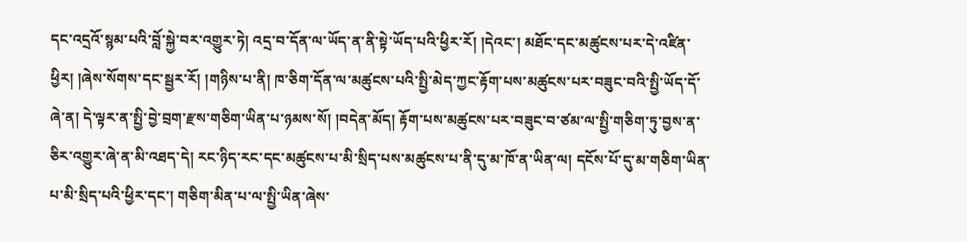དང་འདྲའོ་སྙམ་པའི་བློ་སྐྱེ་བར་འགྱུར་ཏེ། འདྲ་བ་དོན་ལ་ཡོད་ན་ནི་སྟེ་ཡོད་པའི་ཕྱིར་རོ། །དེའང་། མཐོང་དང་མཚུངས་པར་དེ་འཛིན་ཕྱིར། །ཞེས་སོགས་དང་སྦྱར་རོ། །གཉིས་པ་ནི། ཁ་ཅིག་དོན་ལ་མཚུངས་པའི་སྤྱི་མེད་ཀྱང་རྟོག་པས་མཚུངས་པར་བཟུང་བའི་སྤྱི་ཡོད་དོ་ཞེ་ན། དེ་ལྟར་ན་སྤྱི་བྱེ་བྲག་རྫས་གཅིག་ཡིན་པ་ཉམས་སོ། །བདེན་མོད། རྟོག་པས་མཚུངས་པར་བཟུང་བ་ཙམ་ལ་སྤྱི་གཅིག་ཏུ་བྱས་ན་ཅིར་འགྱུར་ཞེ་ན་མི་འཐད་དེ། རང་ཉིད་རང་དང་མཚུངས་པ་མི་སྲིད་པས་མཚུངས་པ་ནི་དུ་མ་ཁོ་ན་ཡིན་ལ། དངོས་པོ་དུ་མ་གཅིག་ཡིན་པ་མི་སྲིད་པའི་ཕྱིར་དང་། གཅིག་མིན་པ་ལ་སྤྱི་ཡིན་ཞེས་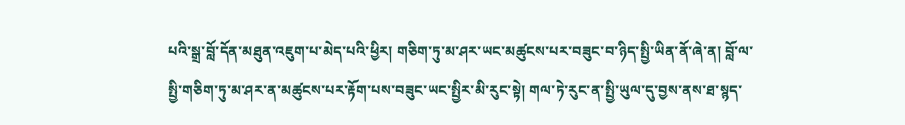པའི་སྒྲ་བློ་དོན་མཐུན་འཇུག་པ་མེད་པའི་ཕྱིར། གཅིག་ཏུ་མ་ཤར་ཡང་མཚུངས་པར་བཟུང་བ་ཉིད་སྤྱི་ཡིན་ནོ་ཞེ་ན། བློ་ལ་སྤྱི་གཅིག་ཏུ་མ་ཤར་ན་མཚུངས་པར་རྟོག་པས་བཟུང་ཡང་སྤྱིར་མི་རུང་སྟེ། གལ་ཏེ་རུང་ན་སྤྱི་ཡུལ་དུ་བྱས་ནས་ཐ་སྙད་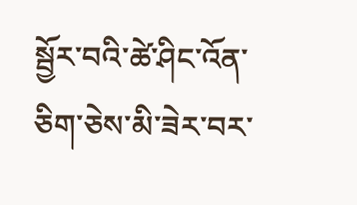སྦྱོར་བའི་ཚེ་ཤིང་འོན་ཅིག་ཅེས་མི་ཟེར་བར་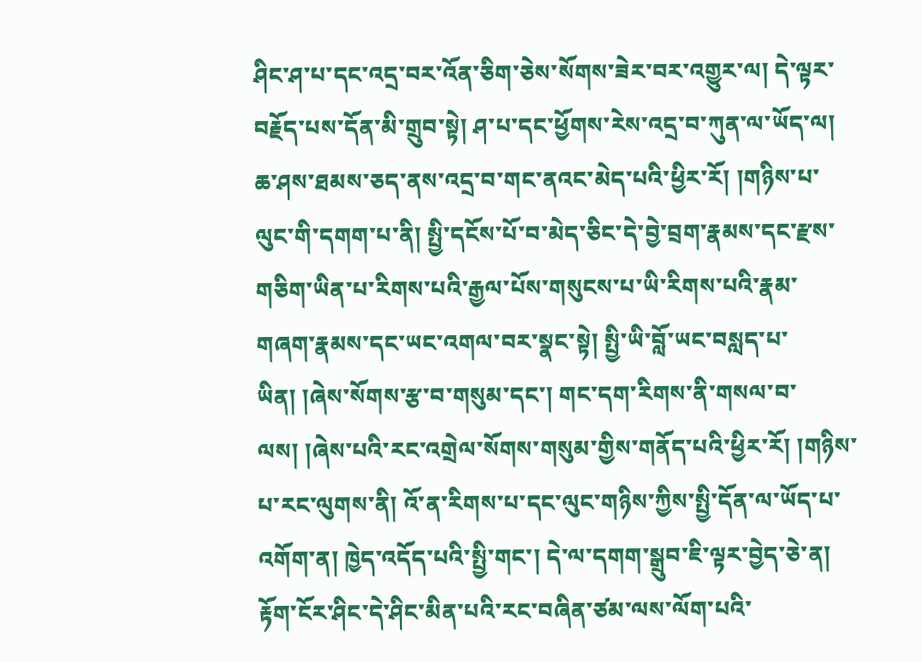ཤིང་ཤ་པ་དང་འདྲ་བར་འོན་ཅིག་ཅེས་སོགས་ཟེར་བར་འགྱུར་ལ། དེ་ལྟར་བརྗོད་པས་དོན་མི་གྲུབ་སྟེ། ཤ་པ་དང་ཕྱོགས་རེས་འདྲ་བ་ཀུན་ལ་ཡོད་ལ། ཆ་ཤས་ཐམས་ཅད་ནས་འདྲ་བ་གང་ནའང་མེད་པའི་ཕྱིར་རོ། །གཉིས་པ་ལུང་གི་དགག་པ་ནི། སྤྱི་དངོས་པོ་བ་མེད་ཅིང་དེ་བྱེ་བྲག་རྣམས་དང་རྫས་གཅིག་ཡིན་པ་རིགས་པའི་རྒྱལ་པོས་གསུངས་པ་ཡི་རིགས་པའི་རྣམ་གཞག་རྣམས་དང་ཡང་འགལ་བར་སྣང་སྟེ། སྤྱི་ཡི་བློ་ཡང་བསླད་པ་ཡིན། །ཞེས་སོགས་རྩ་བ་གསུམ་དང་། གང་དག་རིགས་ནི་གསལ་བ་ལས། །ཞེས་པའི་རང་འགྲེལ་སོགས་གསུམ་གྱིས་གནོད་པའི་ཕྱིར་རོ། །གཉིས་པ་རང་ལུགས་ནི། འོ་ན་རིགས་པ་དང་ལུང་གཉིས་ཀྱིས་སྤྱི་དོན་ལ་ཡོད་པ་འགོག་ན། ཁྱེད་འདོད་པའི་སྤྱི་གང་། དེ་ལ་དགག་སྒྲུབ་ཇི་ལྟར་བྱེད་ཅེ་ན། རྟོག་ངོར་ཤིང་དེ་ཤིང་མིན་པའི་རང་བཞིན་ཙམ་ལས་ལོག་པའི་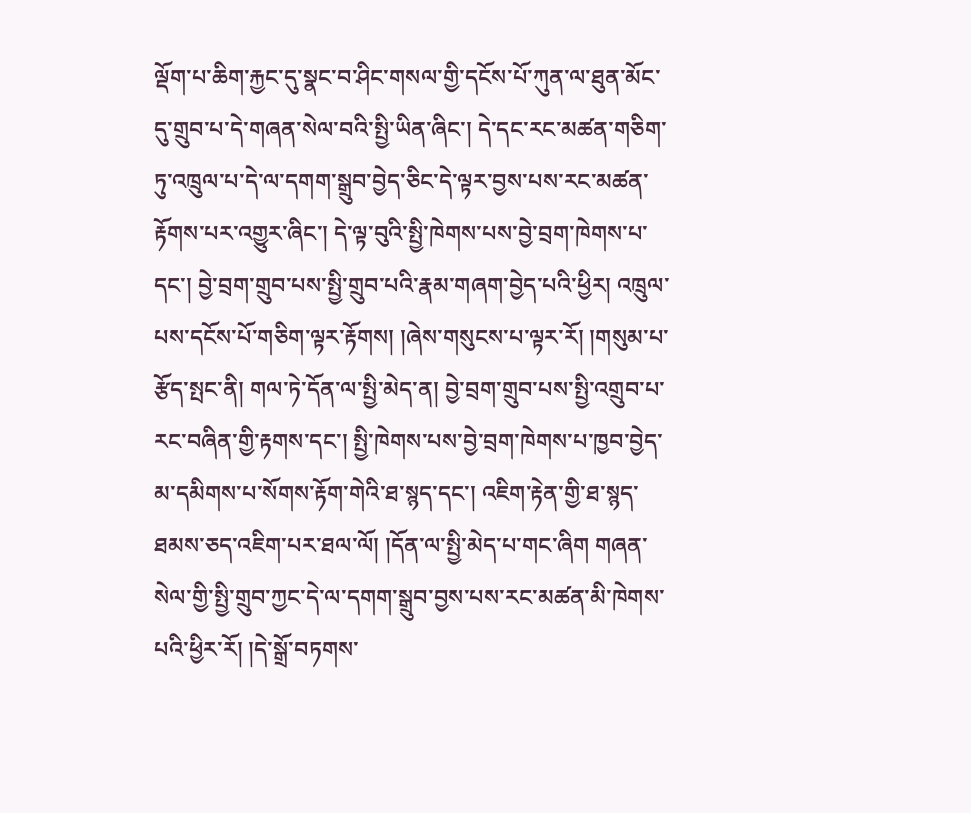ལྡོག་པ་ཆིག་རྐྱང་དུ་སྣང་བ་ཤིང་གསལ་གྱི་དངོས་པོ་ཀུན་ལ་ཐུན་མོང་དུ་གྲུབ་པ་དེ་གཞན་སེལ་བའི་སྤྱི་ཡིན་ཞིང་། དེ་དང་རང་མཚན་གཅིག་ཏུ་འཁྲུལ་པ་དེ་ལ་དགག་སྒྲུབ་བྱེད་ཅིང་དེ་ལྟར་བྱས་པས་རང་མཚན་རྟོགས་པར་འགྱུར་ཞིང་། དེ་ལྟ་བུའི་སྤྱི་ཁེགས་པས་བྱེ་བྲག་ཁེགས་པ་དང་། བྱེ་བྲག་གྲུབ་པས་སྤྱི་གྲུབ་པའི་རྣམ་གཞག་བྱེད་པའི་ཕྱིར། འཁྲུལ་པས་དངོས་པོ་གཅིག་ལྟར་རྟོགས། །ཞེས་གསུངས་པ་ལྟར་རོ། །གསུམ་པ་རྩོད་སྤང་ནི། གལ་ཏེ་དོན་ལ་སྤྱི་མེད་ན། བྱེ་བྲག་གྲུབ་པས་སྤྱི་འགྲུབ་པ་རང་བཞིན་གྱི་རྟགས་དང་། སྤྱི་ཁེགས་པས་བྱེ་བྲག་ཁེགས་པ་ཁྱབ་བྱེད་མ་དམིགས་པ་སོགས་རྟོག་གེའི་ཐ་སྙད་དང་། འཇིག་རྟེན་གྱི་ཐ་སྙད་ཐམས་ཅད་འཇིག་པར་ཐལ་ལོ། །དོན་ལ་སྤྱི་མེད་པ་གང་ཞིག གཞན་སེལ་གྱི་སྤྱི་གྲུབ་ཀྱང་དེ་ལ་དགག་སྒྲུབ་བྱས་པས་རང་མཚན་མི་ཁེགས་པའི་ཕྱིར་རོ། །དེ་སྒྲོ་བཏགས་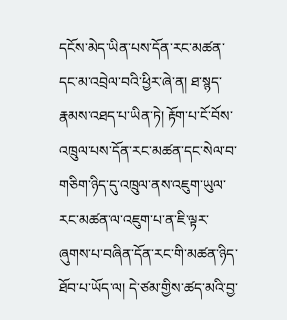དངོས་མེད་ཡིན་པས་དོན་རང་མཚན་དང་མ་འབྲེལ་བའི་ཕྱིར་ཞེ་ན། ཐ་སྙད་རྣམས་འཐད་པ་ཡིན་ཏེ། རྟོག་པ་ངོ་བོས་འཁྲུལ་པས་དོན་རང་མཚན་དང་སེལ་བ་གཅིག་ཉིད་དུ་འཁྲུལ་ནས་འཇུག་ཡུལ་རང་མཚན་ལ་འཇུག་པ་ན་ཇི་ལྟར་ཞུགས་པ་བཞིན་དོན་རང་གི་མཚན་ཉིད་ཐོབ་པ་ཡོད་ལ། དེ་ཙམ་གྱིས་ཚད་མའི་བྱ་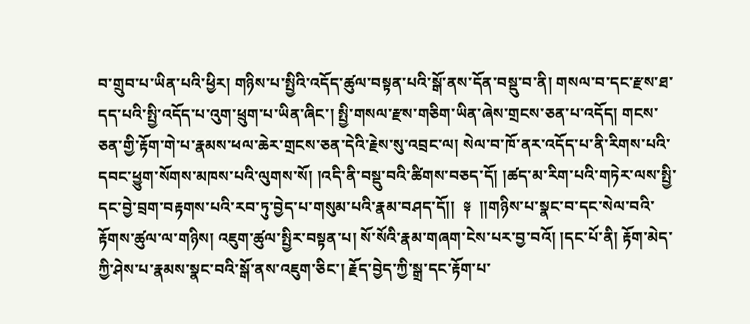བ་གྲུབ་པ་ཡིན་པའི་ཕྱིར། གཉིས་པ་སྤྱིའི་འདོད་ཚུལ་བསྟན་པའི་སྒོ་ནས་དོན་བསྡུ་བ་ནི། གསལ་བ་དང་རྫས་ཐ་དད་པའི་སྤྱི་འདོད་པ་འུག་ཕྲུག་པ་ཡིན་ཞིང་། སྤྱི་གསལ་རྫས་གཅིག་ཡིན་ཞེས་གྲངས་ཅན་པ་འདོད། གངས་ཅན་གྱི་རྟོག་གེ་པ་རྣམས་ཕལ་ཆེར་གྲངས་ཅན་དེའི་རྗེས་སུ་འབྲང་ལ། སེལ་བ་ཁོ་ནར་འདོད་པ་ནི་རིགས་པའི་དབང་ཕྱུག་སོགས་མཁས་པའི་ལུགས་སོ། །འདི་ནི་བསྡུ་བའི་ཚིགས་བཅད་དོ། །ཚད་མ་རིག་པའི་གཏེར་ལས་སྤྱི་དང་བྱེ་བྲག་བརྟགས་པའི་རབ་ཏུ་བྱེད་པ་གསུམ་པའི་རྣམ་བཤད་དོ།།  ༈  །།གཉིས་པ་སྣང་བ་དང་སེལ་བའི་རྟོགས་ཚུལ་ལ་གཉིས། འཇུག་ཚུལ་སྤྱིར་བསྟན་པ། སོ་སོའི་རྣམ་གཞག་ངེས་པར་བྱ་བའོ། །དང་པོ་ནི། རྟོག་མེད་ཀྱི་ཤེས་པ་རྣམས་སྣང་བའི་སྒོ་ནས་འཇུག་ཅིང་། རྗོད་བྱེད་ཀྱི་སྒྲ་དང་རྟོག་པ་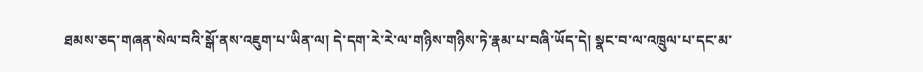ཐམས་ཅད་གཞན་སེལ་བའི་སྒོ་ནས་འཇུག་པ་ཡིན་ལ། དེ་དག་རེ་རེ་ལ་གཉིས་གཉིས་ཏེ་རྣམ་པ་བཞི་ཡོད་དེ། སྣང་བ་ལ་འཁྲུལ་པ་དང་མ་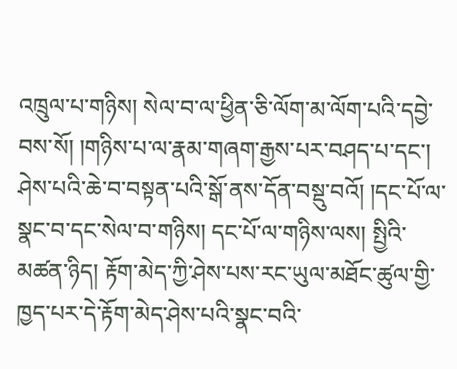འཁྲུལ་པ་གཉིས། སེལ་བ་ལ་ཕྱིན་ཅི་ལོག་མ་ལོག་པའི་དབྱེ་བས་སོ། །གཉིས་པ་ལ་རྣམ་གཞག་རྒྱས་པར་བཤད་པ་དང་། ཤེས་པའི་ཆེ་བ་བསྟན་པའི་སྒོ་ནས་དོན་བསྡུ་བའོ། །དང་པོ་ལ་སྣང་བ་དང་སེལ་བ་གཉིས། དང་པོ་ལ་གཉིས་ལས། སྤྱིའི་མཚན་ཉིད། རྟོག་མེད་ཀྱི་ཤེས་པས་རང་ཡུལ་མཐོང་ཚུལ་གྱི་ཁྱད་པར་དེ་རྟོག་མེད་ཤེས་པའི་སྣང་བའི་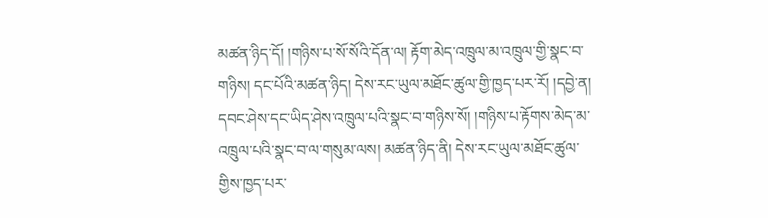མཚན་ཉིད་དོ། །གཉིས་པ་སོ་སོའི་དོན་ལ། རྟོག་མེད་འཁྲུལ་མ་འཁྲུལ་གྱི་སྣང་བ་གཉིས། དང་པོའི་མཚན་ཉིད། དེས་རང་ཡུལ་མཐོང་ཚུལ་གྱི་ཁྱད་པར་རོ། །དབྱེ་ན། དབང་ཤེས་དང་ཡིད་ཤེས་འཁྲུལ་པའི་སྣང་བ་གཉིས་སོ། །གཉིས་པ་རྟོགས་མེད་མ་འཁྲུལ་པའི་སྣང་བ་ལ་གསུམ་ལས། མཚན་ཉིད་ནི། དེས་རང་ཡུལ་མཐོང་ཚུལ་གྱིས་ཁྱད་པར་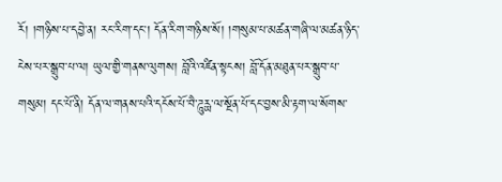རོ། །གཉིས་པ་དབྱེ་ན། རང་རིག་དང་། དོན་རིག་གཉིས་སོ། །གསུམ་པ་མཚན་གཞི་ལ་མཚན་ཉིད་ངེས་པར་སྒྲུབ་པ་ལ། ཡུལ་གྱི་གནས་ལུགས། བློའི་འཛིན་སྟངས། བློ་དོན་མཐུན་པར་སྒྲུབ་པ་གསུམ། དང་པོ་ནི། དོན་ལ་གནས་པའི་དངོས་པོ་བཻ་ཌཱུརྻ་ལ་སྔོན་པོ་དང་བྱས་མི་རྟག་ལ་སོགས་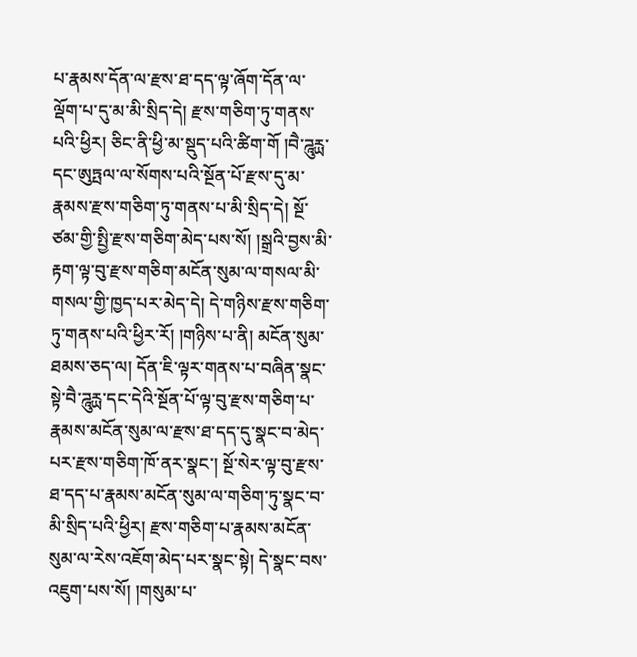པ་རྣམས་དོན་ལ་རྫས་ཐ་དད་ལྟ་ཞོག་དོན་ལ་ལྡོག་པ་དུ་མ་མི་སྲིད་དེ། རྫས་གཅིག་ཏུ་གནས་པའི་ཕྱིར། ཅིང་ནི་ཕྱི་མ་སྡུད་པའི་ཚིག་གོ །བཻ་ཌཱུརྻ་དང་ཨུཏྤལ་ལ་སོགས་པའི་སྔོན་པོ་རྫས་དུ་མ་རྣམས་རྫས་གཅིག་ཏུ་གནས་པ་མི་སྲིད་དེ། སྔོ་ཙམ་གྱི་སྤྱི་རྫས་གཅིག་མེད་པས་སོ། །སྒྲའི་བྱས་མི་རྟག་ལྟ་བུ་རྫས་གཅིག་མངོན་སུམ་ལ་གསལ་མི་གསལ་གྱི་ཁྱད་པར་མེད་དེ། དེ་གཉིས་རྫས་གཅིག་ཏུ་གནས་པའི་ཕྱིར་རོ། །གཉིས་པ་ནི། མངོན་སུམ་ཐམས་ཅད་ལ། དོན་ཇི་ལྟར་གནས་པ་བཞིན་སྣང་སྟེ་བཻ་ཌཱུརྻ་དང་དེའི་སྔོན་པོ་ལྟ་བུ་རྫས་གཅིག་པ་རྣམས་མངོན་སུམ་ལ་རྫས་ཐ་དད་དུ་སྣང་བ་མེད་པར་རྫས་གཅིག་ཁོ་ནར་སྣང་། སྔོ་སེར་ལྟ་བུ་རྫས་ཐ་དད་པ་རྣམས་མངོན་སུམ་ལ་གཅིག་ཏུ་སྣང་བ་མི་སྲིད་པའི་ཕྱིར། རྫས་གཅིག་པ་རྣམས་མངོན་སུམ་ལ་རེས་འཇོག་མེད་པར་སྣང་སྟེ། དེ་སྣང་བས་འཇུག་པས་སོ། །གསུམ་པ་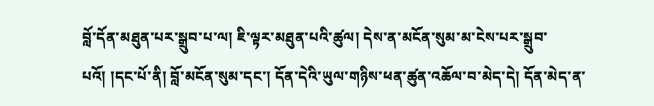བློ་དོན་མཐུན་པར་སྒྲུབ་པ་ལ། ཇི་ལྟར་མཐུན་པའི་ཚུལ། དེས་ན་མངོན་སུམ་མ་ངེས་པར་སྒྲུབ་པའོ། །དང་པོ་ནི། བློ་མངོན་སུམ་དང་། དོན་དེའི་ཡུལ་གཉིས་ཕན་ཚུན་འཆོལ་བ་མེད་དེ། དོན་མེད་ན་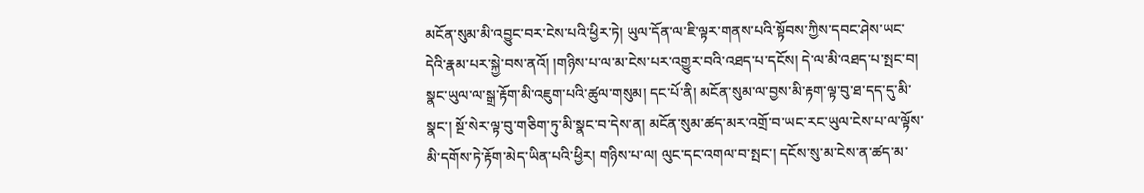མངོན་སུམ་མི་འབྱུང་བར་ངེས་པའི་ཕྱིར་ཏེ། ཡུལ་དོན་ལ་ཇི་ལྟར་གནས་པའི་སྟོབས་ཀྱིས་དབང་ཤེས་ཡང་དེའི་རྣམ་པར་སྐྱེ་བས་ནའོ། །གཉིས་པ་ལ་མ་ངེས་པར་འགྱུར་བའི་འཐད་པ་དངོས། དེ་ལ་མི་འཐད་པ་སྤང་བ། སྣང་ཡུལ་ལ་སྒྲ་རྟོག་མི་འཇུག་པའི་ཚུལ་གསུམ། དང་པོ་ནི། མངོན་སུམ་ལ་བྱས་མི་རྟག་ལྟ་བུ་ཐ་དད་དུ་མི་སྣང་། སྔོ་སེར་ལྟ་བུ་གཅིག་ཏུ་མི་སྣང་བ་དེས་ན། མངོན་སུམ་ཚད་མར་འགྲོ་བ་ཡང་རང་ཡུལ་ངེས་པ་ལ་ལྟོས་མི་དགོས་ཏེ་རྟོག་མེད་ཡིན་པའི་ཕྱིར། གཉིས་པ་ལ། ལུང་དང་འགལ་བ་སྤང་། དངོས་སུ་མ་ངེས་ན་ཚད་མ་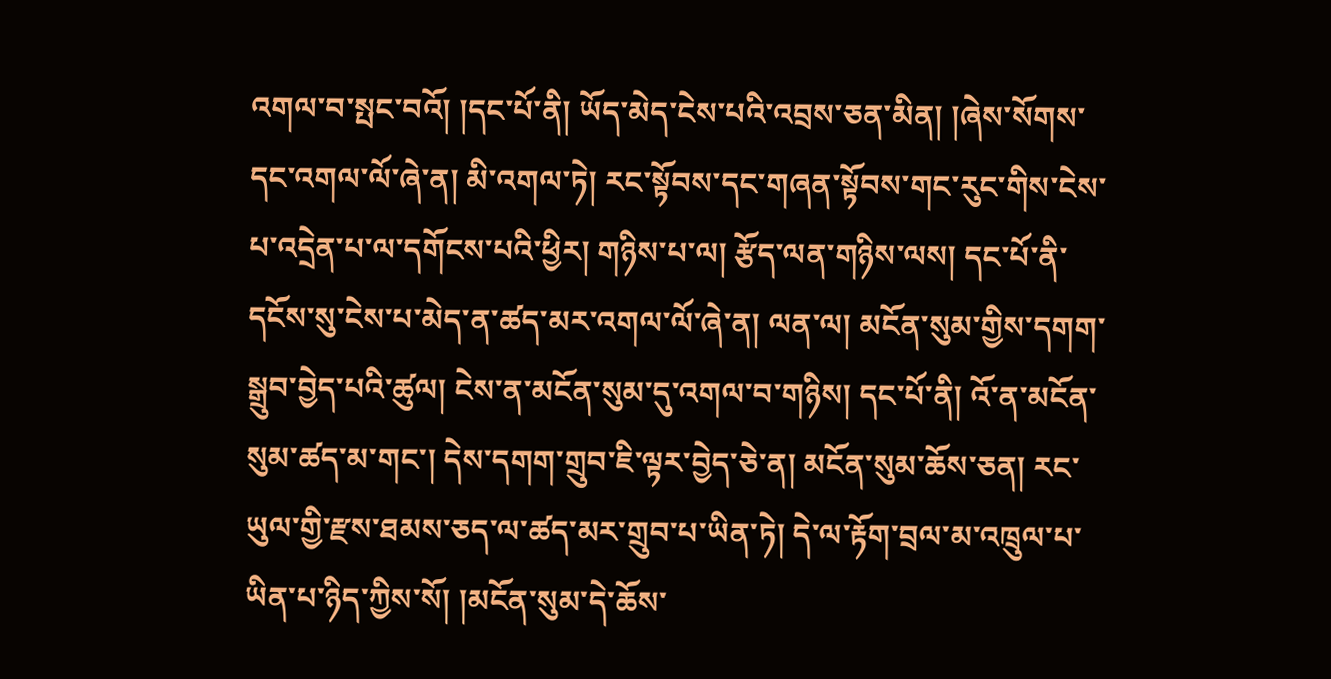འགལ་བ་སྤང་བའོ། །དང་པོ་ནི། ཡོད་མེད་ངེས་པའི་འབྲས་ཅན་མིན། །ཞེས་སོགས་དང་འགལ་ལོ་ཞེ་ན། མི་འགལ་ཏེ། རང་སྟོབས་དང་གཞན་སྟོབས་གང་རུང་གིས་ངེས་པ་འདྲེན་པ་ལ་དགོངས་པའི་ཕྱིར། གཉིས་པ་ལ། རྩོད་ལན་གཉིས་ལས། དང་པོ་ནི་དངོས་སུ་ངེས་པ་མེད་ན་ཚད་མར་འགལ་ལོ་ཞེ་ན། ལན་ལ། མངོན་སུམ་གྱིས་དགག་སྒྲུབ་བྱེད་པའི་ཚུལ། ངེས་ན་མངོན་སུམ་དུ་འགལ་བ་གཉིས། དང་པོ་ནི། འོ་ན་མངོན་སུམ་ཚད་མ་གང་། དེས་དགག་གྲུབ་ཇི་ལྟར་བྱེད་ཅེ་ན། མངོན་སུམ་ཆོས་ཅན། རང་ཡུལ་གྱི་རྫས་ཐམས་ཅད་ལ་ཚད་མར་གྲུབ་པ་ཡིན་ཏེ། དེ་ལ་རྟོག་བྲལ་མ་འཁྲུལ་པ་ཡིན་པ་ཉིད་ཀྱིས་སོ། །མངོན་སུམ་དེ་ཆོས་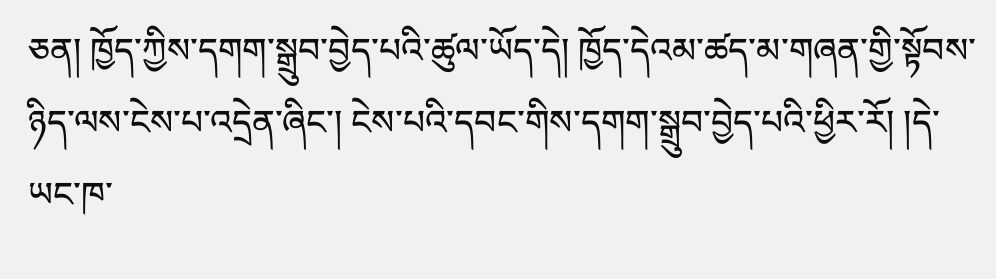ཅན། ཁྱོད་ཀྱིས་དགག་སྒྲུབ་བྱེད་པའི་ཚུལ་ཡོད་དེ། ཁྱོད་དེའམ་ཚད་མ་གཞན་གྱི་སྟོབས་ཉིད་ལས་ངེས་པ་འདྲེན་ཞིང་། ངེས་པའི་དབང་གིས་དགག་སྒྲུབ་བྱེད་པའི་ཕྱིར་རོ། །དེ་ཡང་ཁ་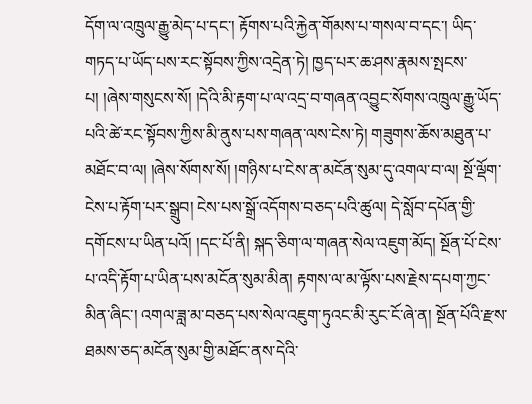དོག་ལ་འཁྲུལ་རྒྱུ་མེད་པ་དང་། རྟོགས་པའི་རྐྱེན་གོམས་པ་གསལ་བ་དང་། ཡིད་གཏད་པ་ཡོད་པས་རང་སྟོབས་ཀྱིས་འདྲེན་ཏེ། ཁྱད་པར་ཆ་ཤས་རྣམས་སྤངས་པ། །ཞེས་གསུངས་སོ། །དེའི་མི་རྟག་པ་ལ་འདྲ་བ་གཞན་འབྱུང་སོགས་འཁྲུལ་རྒྱུ་ཡོད་པའི་ཚེ་རང་སྟོབས་ཀྱིས་མི་ནུས་པས་གཞན་ལས་ངེས་ཏེ། གཟུགས་ཆོས་མཐུན་པ་མཐོང་བ་ལ། །ཞེས་སོགས་སོ། །གཉིས་པ་ངེས་ན་མངོན་སུམ་དུ་འགལ་བ་ལ། སྔོ་ལྡོག་ངེས་པ་རྟོག་པར་སྒྲུབ། ངེས་པས་སྒྲོ་འདོགས་བཅད་པའི་ཚུལ། དེ་སློབ་དཔོན་གྱི་དགོངས་པ་ཡིན་པའོ། །དང་པོ་ནི། སྐད་ཅིག་ལ་གཞན་སེལ་འཇུག་མོད། སྔོན་པོ་ངེས་པ་འདི་རྟོག་པ་ཡིན་པས་མངོན་སུམ་མིན། རྟགས་ལ་མ་ལྟོས་པས་རྗེས་དཔག་ཀྱང་མིན་ཞིང་། འགལ་ཟླ་མ་བཅད་པས་སེལ་འཇུག་ཏུའང་མི་རུང་ངོ་ཞེ་ན། སྔོན་པོའི་རྫས་ཐམས་ཅད་མངོན་སུམ་གྱི་མཐོང་ནས་དེའི་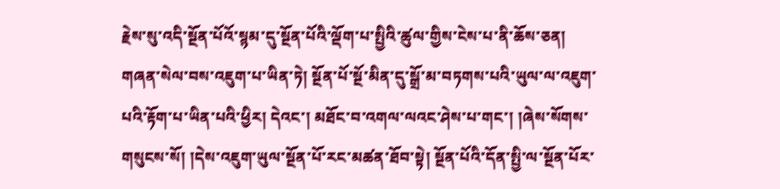རྗེས་སུ་འདི་སྔོན་པོའོ་སྙམ་དུ་སྔོན་པོའི་ལྡོག་པ་སྤྱིའི་ཚུལ་གྱིས་ངེས་པ་ནི་ཆོས་ཅན། གཞན་སེལ་བས་འཇུག་པ་ཡིན་ཏེ། སྔོན་པོ་སྔོ་མིན་དུ་སྒྲོ་མ་བཏགས་པའི་ཡུལ་ལ་འཇུག་པའི་རྟོག་པ་ཡིན་པའི་ཕྱིར། དེའང་། མཐོང་བ་འགལ་ལའང་ཤེས་པ་གང་། །ཞེས་སོགས་གསུངས་སོ། །དེས་འཇུག་ཡུལ་སྔོན་པོ་རང་མཚན་ཐོབ་སྟེ། སྔོན་པོའི་དོན་སྤྱི་ལ་སྔོན་པོར་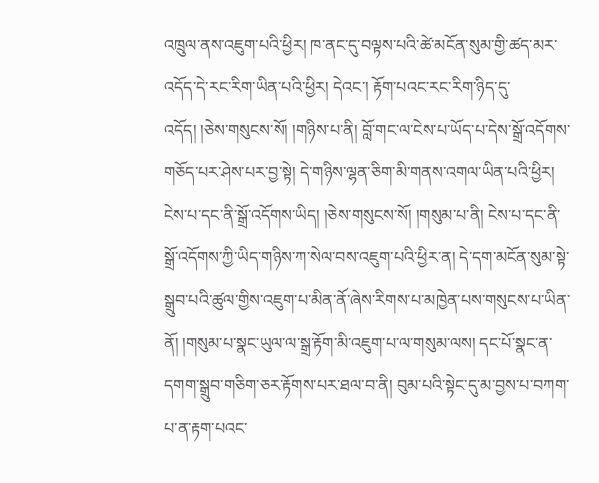འཁྲུལ་ནས་འཇུག་པའི་ཕྱིར། ཁ་ནང་དུ་བལྟས་པའི་ཚེ་མངོན་སུམ་གྱི་ཚད་མར་འདོད་དེ་རང་རིག་ཡིན་པའི་ཕྱིར། དེའང་། རྟོག་པའང་རང་རིག་ཉིད་དུ་འདོད། །ཅེས་གསུངས་སོ། །གཉིས་པ་ནི། བློ་གང་ལ་ངེས་པ་ཡོད་པ་དེས་སྒྲོ་འདོགས་གཅོད་པར་ཤེས་པར་བྱ་སྟེ། དེ་གཉིས་ལྷན་ཅིག་མི་གནས་འགལ་ཡིན་པའི་ཕྱིར། ངེས་པ་དང་ནི་སྒྲོ་འདོགས་ཡིད། །ཅེས་གསུངས་སོ། །གསུམ་པ་ནི། ངེས་པ་དང་ནི་སྒྲོ་འདོགས་ཀྱི་ཡིད་གཉིས་ཀ་སེལ་བས་འཇུག་པའི་ཕྱིར་ན། དེ་དག་མངོན་སུམ་སྟེ་སྒྲུབ་པའི་ཚུལ་གྱིས་འཇུག་པ་མིན་ནོ་ཞེས་རིགས་པ་མཁྱེན་པས་གསུངས་པ་ཡིན་ནོ། །གསུམ་པ་སྣང་ཡུལ་ལ་སྒྲ་རྟོག་མི་འཇུག་པ་ལ་གསུམ་ལས། དང་པོ་སྣང་ན་དགག་སྒྲུབ་གཅིག་ཅར་རྟོགས་པར་ཐལ་བ་ནི། བུམ་པའི་སྟེང་དུ་མ་བྱས་པ་བཀག་པ་ན་རྟག་པའང་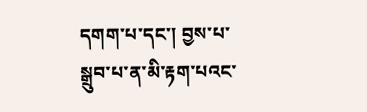དགག་པ་དང་། བྱས་པ་སྒྲུབ་པ་ན་མི་རྟག་པའང་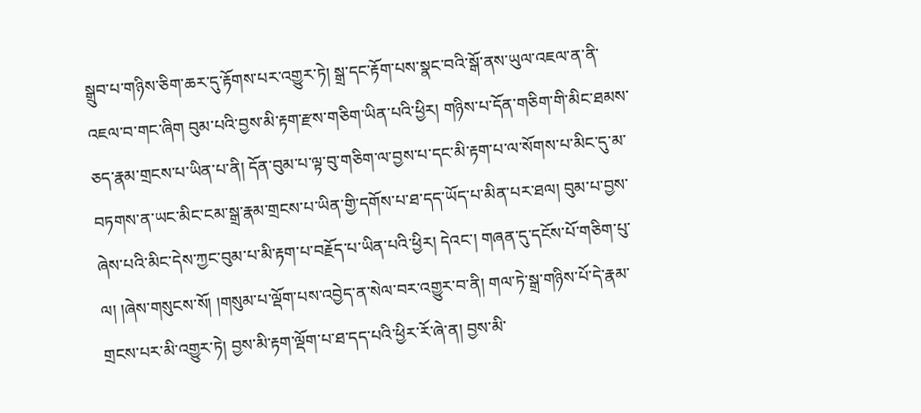སྒྲུབ་པ་གཉིས་ཅིག་ཆར་དུ་རྟོགས་པར་འགྱུར་ཏེ། སྒྲ་དང་རྟོག་པས་སྣང་བའི་སྒོ་ནས་ཡུལ་འཇལ་ན་ནི་འཇལ་བ་གང་ཞིག བུམ་པའི་བྱས་མི་རྟག་རྫས་གཅིག་ཡིན་པའི་ཕྱིར། གཉིས་པ་དོན་གཅིག་གི་མིང་ཐམས་ཅད་རྣམ་གྲངས་པ་ཡིན་པ་ནི། དོན་བུམ་པ་ལྟ་བུ་གཅིག་ལ་བྱས་པ་དང་མི་རྟག་པ་ལ་སོགས་པ་མིང་དུ་མ་བཏགས་ན་ཡང་མིང་ངམ་སྒྲ་རྣམ་གྲངས་པ་ཡིན་གྱི་དགོས་པ་ཐ་དད་ཡོད་པ་མིན་པར་ཐལ། བུམ་པ་བྱས་ཞེས་པའི་མིང་དེས་ཀྱང་བུམ་པ་མི་རྟག་པ་བརྗོད་པ་ཡིན་པའི་ཕྱིར། དེའང་། གཞན་དུ་དངོས་པོ་གཅིག་པུ་ལ། །ཞེས་གསུངས་སོ། །གསུམ་པ་ལྡོག་པས་འབྱེད་ན་སེལ་བར་འགྱུར་བ་ནི། གལ་ཏེ་སྒྲ་གཉིས་པོ་དེ་རྣམ་གྲངས་པར་མི་འགྱུར་ཏེ། བྱས་མི་རྟག་ལྡོག་པ་ཐ་དད་པའི་ཕྱིར་རོ་ཞེ་ན། བྱས་མི་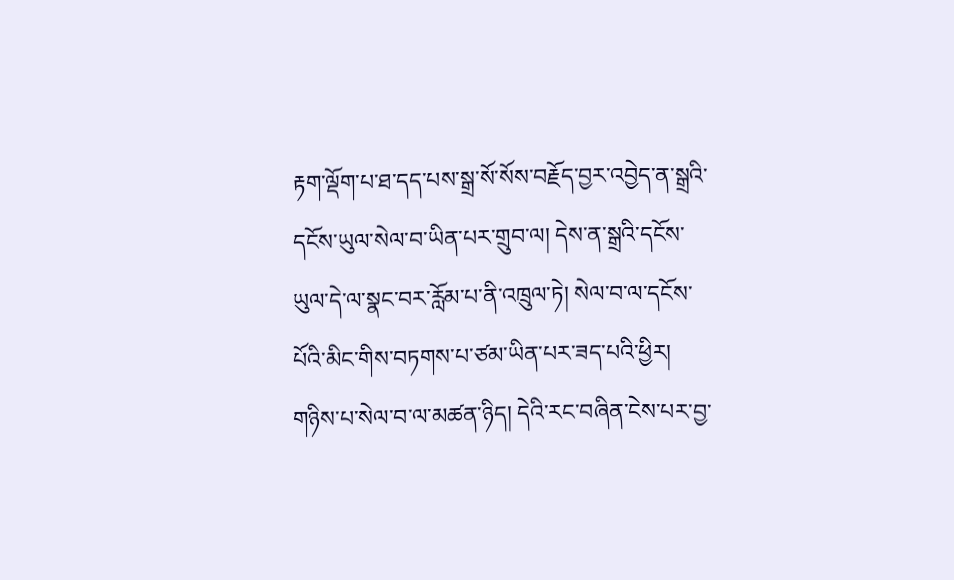རྟག་ལྡོག་པ་ཐ་དད་པས་སྒྲ་སོ་སོས་བརྗོད་བྱར་འབྱེད་ན་སྒྲའི་དངོས་ཡུལ་སེལ་བ་ཡིན་པར་གྲུབ་ལ། དེས་ན་སྒྲའི་དངོས་ཡུལ་དེ་ལ་སྣང་བར་རློམ་པ་ནི་འཁྲུལ་ཏེ། སེལ་བ་ལ་དངོས་པོའི་མིང་གིས་བཏགས་པ་ཙམ་ཡིན་པར་ཟད་པའི་ཕྱིར། གཉིས་པ་སེལ་བ་ལ་མཚན་ཉིད། དེའི་རང་བཞིན་ངེས་པར་བྱ་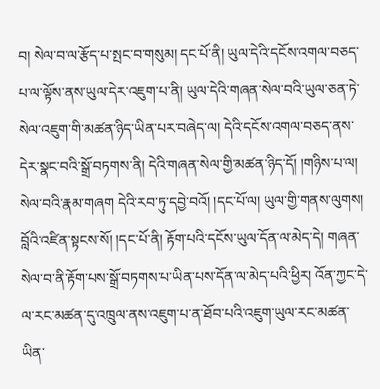བ། སེལ་བ་ལ་རྩོད་པ་སྤང་བ་གསུམ། དང་པོ་ནི། ཡུལ་དེའི་དངོས་འགལ་བཅད་པ་ལ་ལྟོས་ནས་ཡུལ་དེར་འཇུག་པ་ནི། ཡུལ་དེའི་གཞན་སེལ་བའི་ཡུལ་ཅན་ཏེ་སེལ་འཇུག་གི་མཚན་ཉིད་ཡིན་པར་བཞེད་ལ། དེའི་དངོས་འགལ་བཅད་ནས་དེར་སྣང་བའི་སྒྲོ་བཏགས་ནི། དེའི་གཞན་སེལ་གྱི་མཚན་ཉིད་དོ། །གཉིས་པ་ལ། སེལ་བའི་རྣམ་གཞག དེའི་རབ་ཏུ་དབྱེ་བའོ། །དང་པོ་ལ། ཡུལ་གྱི་གནས་ལུགས། བློའི་འཛིན་སྟངས་སོ། །དང་པོ་ནི། རྟོག་པའི་དངོས་ཡུལ་དོན་ལ་མེད་དེ། གཞན་སེལ་བ་ནི་རྟོག་པས་སྒྲོ་བཏགས་པ་ཡིན་པས་དོན་ལ་མེད་པའི་ཕྱིར། འོན་ཀྱང་དེ་ལ་རང་མཚན་དུ་འཁྲུལ་ནས་འཇུག་པ་ན་ཐོབ་པའི་འཇུག་ཡུལ་རང་མཚན་ཡིན་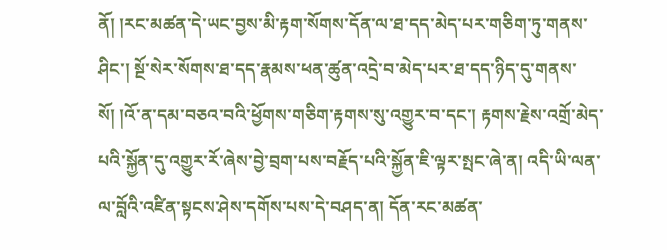ནོ། །རང་མཚན་དེ་ཡང་བྱས་མི་རྟག་སོགས་དོན་ལ་ཐ་དད་མེད་པར་གཅིག་ཏུ་གནས་ཤིང་། སྔོ་སེར་སོགས་ཐ་དད་རྣམས་ཕན་ཚུན་འདྲེ་བ་མེད་པར་ཐ་དད་ཉིད་དུ་གནས་སོ། །འོ་ན་དམ་བཅའ་བའི་ཕྱོགས་གཅིག་རྟགས་སུ་འགྱུར་བ་དང་། རྟགས་རྗེས་འགྲོ་མེད་པའི་སྐྱོན་དུ་འགྱུར་རོ་ཞེས་བྱེ་བྲག་པས་བརྗོད་པའི་སྐྱོན་ཇི་ལྟར་སྤང་ཞེ་ན། འདི་ཡི་ལན་ལ་བློའི་འཛིན་སྟངས་ཤེས་དགོས་པས་དེ་བཤད་ན། དོན་རང་མཚན་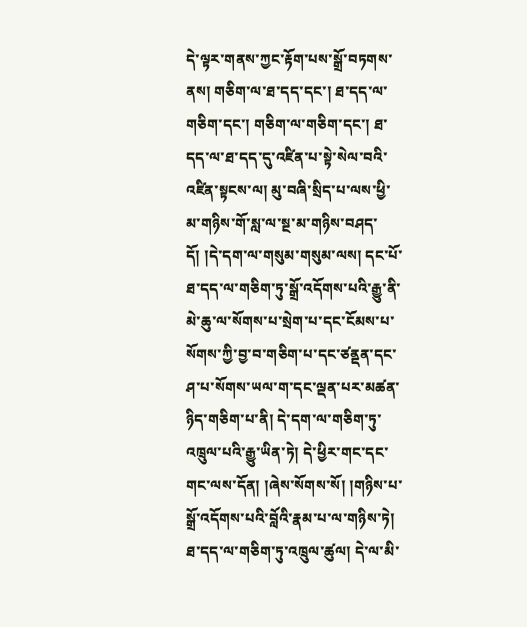དེ་ལྟར་གནས་ཀྱང་རྟོག་པས་སྒྲོ་བཏགས་ནས། གཅིག་ལ་ཐ་དད་དང་། ཐ་དད་ལ་གཅིག་དང་། གཅིག་ལ་གཅིག་དང་། ཐ་དད་ལ་ཐ་དད་དུ་འཛིན་པ་སྟེ་སེལ་བའི་འཛིན་སྟངས་ལ། མུ་བཞི་སྲིད་པ་ལས་ཕྱི་མ་གཉིས་གོ་སླ་ལ་སྔ་མ་གཉིས་བཤད་དོ། །དེ་དག་ལ་གསུམ་གསུམ་ལས། དང་པོ་ཐ་དད་ལ་གཅིག་ཏུ་སྒྲོ་འདོགས་པའི་རྒྱུ་ནི་མེ་ཆུ་ལ་སོགས་པ་སྲེག་པ་དང་ངོམས་པ་སོགས་ཀྱི་བྱ་བ་གཅིག་པ་དང་ཙནྡན་དང་ཤ་པ་སོགས་ཡལ་ག་དང་ལྡན་པར་མཚན་ཉིད་གཅིག་པ་ནི། དེ་དག་ལ་གཅིག་ཏུ་འཁྲུལ་པའི་རྒྱུ་ཡིན་ཏེ། དེ་ཕྱིར་གང་དང་གང་ལས་དོན། །ཞེས་སོགས་སོ། །གཉིས་པ་སྒྲོ་འདོགས་པའི་བློའི་རྣམ་པ་ལ་གཉིས་ཏེ། ཐ་དད་ལ་གཅིག་ཏུ་འཁྲུལ་ཚུལ། དེ་ལ་མི་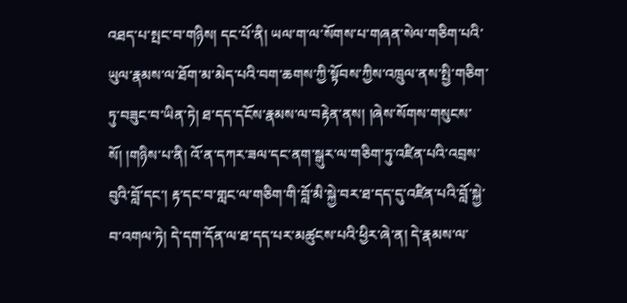འཐད་པ་སྤང་བ་གཉིས། དང་པོ་ནི། ཡལ་ག་ལ་སོགས་པ་གཞན་སེལ་གཅིག་པའི་ཡུལ་རྣམས་ལ་ཐོག་མ་མེད་པའི་བག་ཆགས་ཀྱི་སྟོབས་ཀྱིས་འཁྲུལ་ནས་སྤྱི་གཅིག་ཏུ་བཟུང་བ་ཡིན་ཏེ། ཐ་དད་དངོས་རྣམས་ལ་བརྟེན་ནས། །ཞེས་སོགས་གསུངས་སོ། །གཉིས་པ་ནི། འོ་ན་དཀར་ཟལ་དང་ནག་སྒུར་ལ་གཅིག་ཏུ་འཛིན་པའི་འབྲས་བུའི་བློ་དང་། རྟ་དང་བ་གླང་ལ་གཅིག་གི་བློ་མི་སྐྱེ་བར་ཐ་དད་དུ་འཛིན་པའི་བློ་སྐྱེ་བ་འགལ་ཏེ། དེ་དག་དོན་ལ་ཐ་དད་པར་མཚུངས་པའི་ཕྱིར་ཞེ་ན། དེ་རྣམས་ལ་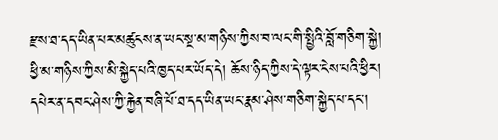རྫས་ཐ་དད་ཡིན་པར་མཚུངས་ན་ཡང་སྔ་མ་གཉིས་ཀྱིས་བ་ལང་གི་སྤྱིའི་བློ་གཅིག་སྐྱེ། ཕྱི་མ་གཉིས་ཀྱིས་མི་སྐྱེད་པའི་ཁྱད་པར་ཡོད་དེ། ཆོས་ཉིད་ཀྱིས་དེ་ལྟར་ངེས་པའི་ཕྱིར། དཔེར་ན་དབང་ཤེས་ཀྱི་རྐྱེན་བཞི་པོ་ཐ་དད་ཡིན་ཡང་རྣམ་ཤེས་གཅིག་སྐྱེད་པ་དང་།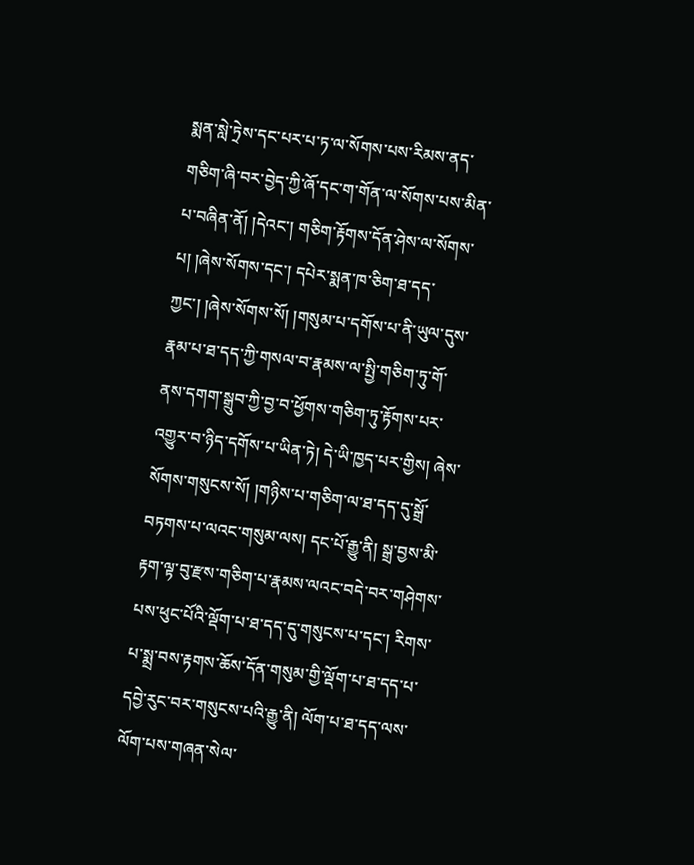སྨན་སླེ་ཏྲེས་དང་པར་པ་ཏ་ལ་སོགས་པས་རིམས་ནད་གཅིག་ཞི་བར་བྱེད་ཀྱི་ཞོ་དང་ག་གོན་ལ་སོགས་པས་མིན་པ་བཞིན་ནོ། །དེའང་། གཅིག་རྟོགས་དོན་ཤེས་ལ་སོགས་པ། །ཞེས་སོགས་དང་། དཔེར་སྨན་ཁ་ཅིག་ཐ་དད་ཀྱང་། །ཞེས་སོགས་སོ། །གསུམ་པ་དགོས་པ་ནི་ཡུལ་དུས་རྣམ་པ་ཐ་དད་ཀྱི་གསལ་བ་རྣམས་ལ་སྤྱི་གཅིག་ཏུ་གོ་ནས་དགག་སྒྲུབ་ཀྱི་བྱ་བ་ཕྱོགས་གཅིག་ཏུ་རྟོགས་པར་འགྱུར་བ་ཉིད་དགོས་པ་ཡིན་ཏེ། དེ་ཡི་ཁྱད་པར་གྱིས། ཞེས་སོགས་གསུངས་སོ། །གཉིས་པ་གཅིག་ལ་ཐ་དད་དུ་སྒྲོ་བཏགས་པ་ལའང་གསུམ་ལས། དང་པོ་རྒྱུ་ནི། སྒྲ་བྱས་མི་རྟག་ལྟ་བུ་རྫས་གཅིག་པ་རྣམས་ལའང་བདེ་བར་གཤེགས་པས་ཕུང་པོའི་ལྡོག་པ་ཐ་དད་དུ་གསུངས་པ་དང་། རིགས་པ་སྨྲ་བས་རྟགས་ཆོས་དོན་གསུམ་གྱི་ལྡོག་པ་ཐ་དད་པ་དབྱེ་རུང་བར་གསུངས་པའི་རྒྱུ་ནི། ལོག་པ་ཐ་དད་ལས་ལོག་པས་གཞན་སེལ་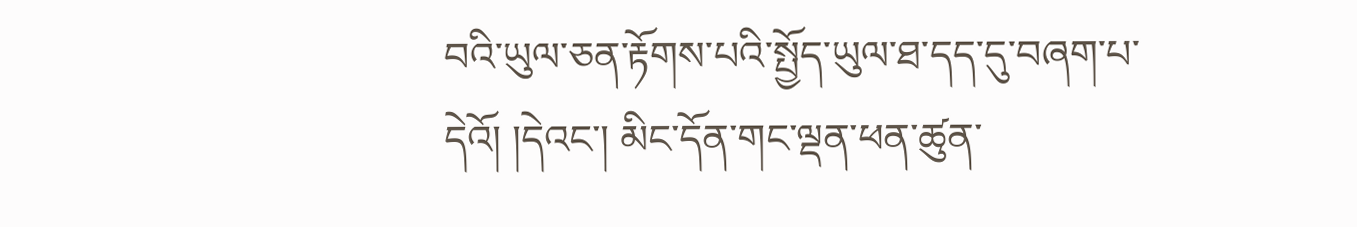བའི་ཡུལ་ཅན་རྟོགས་པའི་སྤྱོད་ཡུལ་ཐ་དད་དུ་བཞག་པ་དེའོ། །དེའང་། མིང་དོན་གང་ལྡན་ཕན་ཚུན་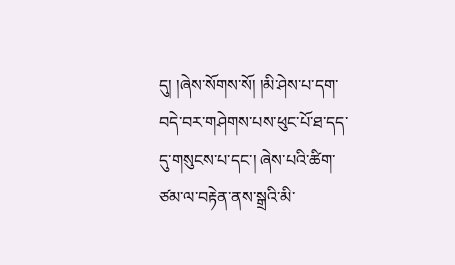དུ། །ཞེས་སོགས་སོ། །མི་ཤེས་པ་དག་བདེ་བར་གཤེགས་པས་ཕུང་པོ་ཐ་དད་དུ་གསུངས་པ་དང་། ཞེས་པའི་ཚིག་ཙམ་ལ་བརྟེན་ནས་སྒྲའི་མི་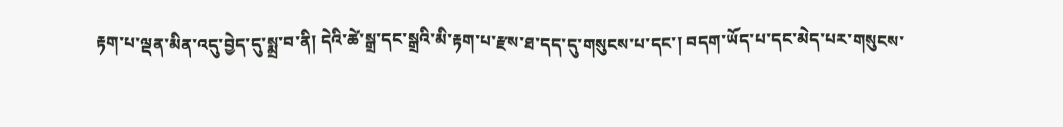རྟག་པ་ལྡན་མིན་འདུ་བྱེད་དུ་སྨྲ་བ་ནི། དེའི་ཚེ་སྒྲ་དང་སྒྲའི་མི་རྟག་པ་རྫས་ཐ་དད་དུ་གསུངས་པ་དང་། བདག་ཡོད་པ་དང་མེད་པར་གསུངས་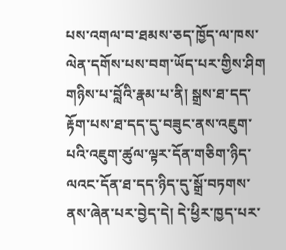པས་འགལ་བ་ཐམས་ཅད་ཁྱོད་ལ་ཁས་ལེན་དགོས་པས་བག་ཡོད་པར་གྱིས་ཤིག གཉིས་པ་བློའི་རྣམ་པ་ནི། སྒྲས་ཐ་དད་རྟོག་པས་ཐ་དད་དུ་བཟུང་ནས་འཇུག་པའི་འཇུག་ཚུལ་ལྟར་དོན་གཅིག་ཉིད་ལའང་དོན་ཐ་དད་ཉིད་དུ་སྒྲོ་བཏགས་ནས་ཞེན་པར་བྱེད་དེ། དེ་ཕྱིར་ཁྱད་པར་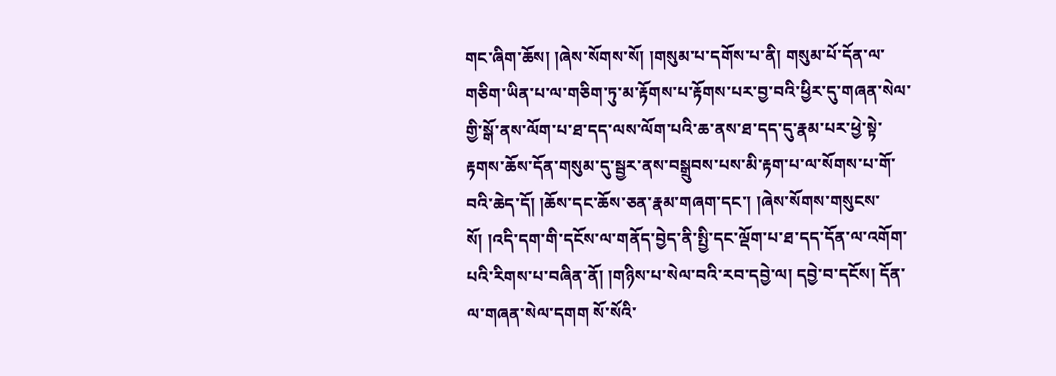གང་ཞིག་ཆོས། །ཞེས་སོགས་སོ། །གསུམ་པ་དགོས་པ་ནི། གསུམ་པོ་དོན་ལ་གཅིག་ཡིན་པ་ལ་གཅིག་ཏུ་མ་རྟོགས་པ་རྟོགས་པར་བྱ་བའི་ཕྱིར་དུ་གཞན་སེལ་གྱི་སྒོ་ནས་ལོག་པ་ཐ་དད་ལས་ལོག་པའི་ཆ་ནས་ཐ་དད་དུ་རྣམ་པར་ཕྱེ་སྟེ་རྟགས་ཆོས་དོན་གསུམ་དུ་སྦྱར་ནས་བསྒྲུབས་པས་མི་རྟག་པ་ལ་སོགས་པ་གོ་བའི་ཆེད་དོ། །ཆོས་དང་ཆོས་ཅན་རྣམ་གཞག་དང་། །ཞེས་སོགས་གསུངས་སོ། །འདི་དག་གི་དངོས་ལ་གནོད་བྱེད་ནི་སྤྱི་དང་ལྡོག་པ་ཐ་དད་དོན་ལ་འགོག་པའི་རིགས་པ་བཞིན་ནོ། །གཉིས་པ་སེལ་བའི་རབ་དབྱེ་ལ། དབྱེ་བ་དངོས། དོན་ལ་གཞན་སེལ་དགག སོ་སོའི་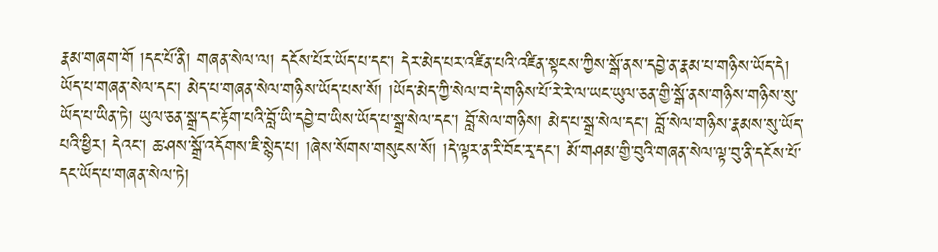རྣམ་གཞག་གོ །དང་པོ་ནི། གཞན་སེལ་ལ། དངོས་པོར་ཡོད་པ་དང་། དེར་མེད་པར་འཛིན་པའི་འཛིན་སྟངས་ཀྱིས་སྒོ་ནས་དབྱེ་ན་རྣམ་པ་གཉིས་ཡོད་དེ། ཡོད་པ་གཞན་སེལ་དང་། མེད་པ་གཞན་སེལ་གཉིས་ཡོད་པས་སོ། །ཡོད་མེད་ཀྱི་སེལ་བ་དེ་གཉིས་པོ་རེ་རེ་ལ་ཡང་ཡུལ་ཅན་གྱི་སྒོ་ནས་གཉིས་གཉིས་སུ་ཡོད་པ་ཡིན་ཏེ། ཡུལ་ཅན་སྒྲ་དང་རྟོག་པའི་བློ་ཡི་དབྱེ་བ་ཡིས་ཡོད་པ་སྒྲ་སེལ་དང་། བློ་སེལ་གཉིས། མེད་པ་སྒྲ་སེལ་དང་། བློ་སེལ་གཉིས་རྣམས་སུ་ཡོད་པའི་ཕྱིར། དེའང་། ཆ་ཤས་སྒྲོ་འདོགས་ཇི་སྙེད་པ། །ཞེས་སོགས་གསུངས་སོ། །དེ་ལྟར་ན་རི་བོང་རྭ་དང་། མོ་གཤམ་གྱི་བུའི་གཞན་སེལ་ལྟ་བུ་ནི་དངོས་པོ་དང་ཡོད་པ་གཞན་སེལ་ཏེ།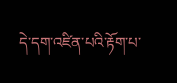དེ་དག་འཛིན་པའི་རྟོག་པ་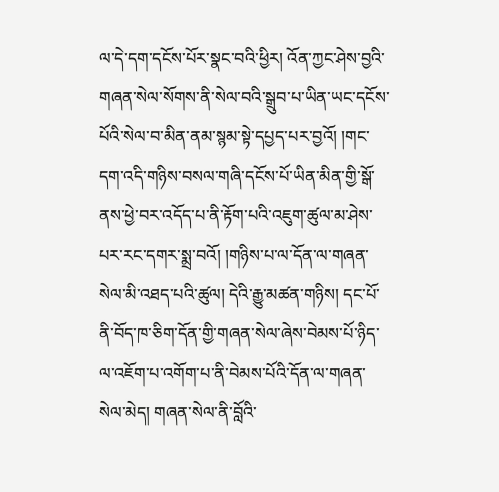ལ་དེ་དག་དངོས་པོར་སྣང་བའི་ཕྱིར། འོན་ཀྱང་ཤེས་བྱའི་གཞན་སེལ་སོགས་ནི་སེལ་བའི་སྒྲུབ་པ་ཡིན་ཡང་དངོས་པོའི་སེལ་བ་མིན་ནམ་སྙམ་སྟེ་དཔྱད་པར་བྱའོ། །གང་དག་འདི་གཉིས་བསལ་གཞི་དངོས་པོ་ཡིན་མིན་གྱི་སྒོ་ནས་ཕྱེ་བར་འདོད་པ་ནི་རྟོག་པའི་འཇུག་ཚུལ་མ་ཤེས་པར་རང་དགར་སྨྲ་བའོ། །གཉིས་པ་ལ་དོན་ལ་གཞན་སེལ་མི་འཐད་པའི་ཚུལ། དེའི་རྒྱུ་མཚན་གཉིས། དང་པོ་ནི་བོད་ཁ་ཅིག་དོན་གྱི་གཞན་སེལ་ཞེས་བེམས་པོ་ཉིད་ལ་འཇོག་པ་འགོག་པ་ནི་བེམས་པོའི་དོན་ལ་གཞན་སེལ་མེད། གཞན་སེལ་ནི་བློའི་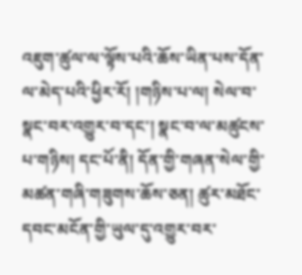འཇུག་ཚུལ་ལ་ལྟོས་པའི་ཆོས་ཡིན་པས་དོན་ལ་མེད་པའི་ཕྱིར་རོ། །གཉིས་པ་ལ། སེལ་བ་སྣང་བར་འགྱུར་བ་དང་། སྣང་བ་ལ་མཚུངས་པ་གཉིས། དང་པོ་ནི། དོན་གྱི་གཞན་སེལ་གྱི་མཚན་གཞི་གཟུགས་ཆོས་ཅན། ཚུར་མཐོང་དབང་མངོན་གྱི་ཡུལ་དུ་འགྱུར་བར་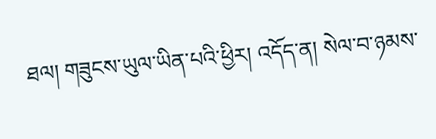ཐལ། གཟུངས་ཡུལ་ཡིན་པའི་ཕྱིར། འདོད་ན། སེལ་བ་ཉམས་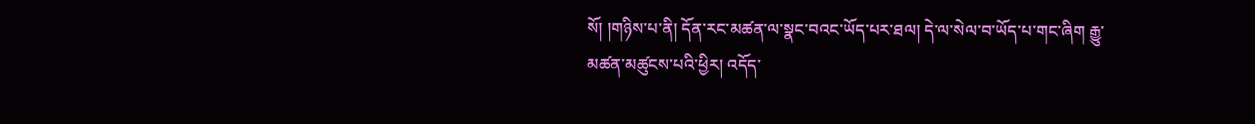སོ། །གཉིས་པ་ནི། དོན་རང་མཚན་ལ་སྣང་བའང་ཡོད་པར་ཐལ། དེ་ལ་སེལ་བ་ཡོད་པ་གང་ཞིག རྒྱུ་མཚན་མཚུངས་པའི་ཕྱིར། འདོད་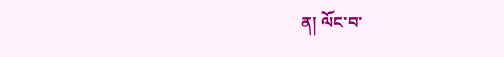ན། ལོང་བ་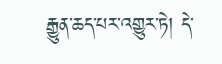རྒྱུན་ཆད་པར་འགྱུར་ཏེ། དེ་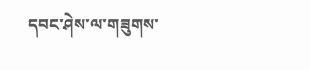དབང་ཤེས་ལ་གཟུགས་